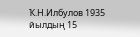Ҡ.Н.Илбулов 1935 йылдың 15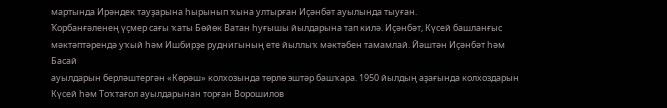мартында Ирәндек тауҙарына һырынып ҡына ултырған Иҫәнбәт ауылында тыуған.
Ҡорбанғәленең үҫмер сағы ҡаты Бөйөк Ватан һуғышы йылдарына тап килә. Иҫәнбәт, Күсей башланғыс мәктәптәрендә уҡый һәм Ишбирҙе руднигының ете йыллыҡ мәктәбен тамамлай. Йәштән Иҫәнбәт һәм Басай
ауылдарын берләштергән «Көрәш» колхозында төрлө эштәр башҡара. 1950 йылдың аҙағында колхоздарын Күсей һәм Тоҡтағол ауылдарынан торған Ворошилов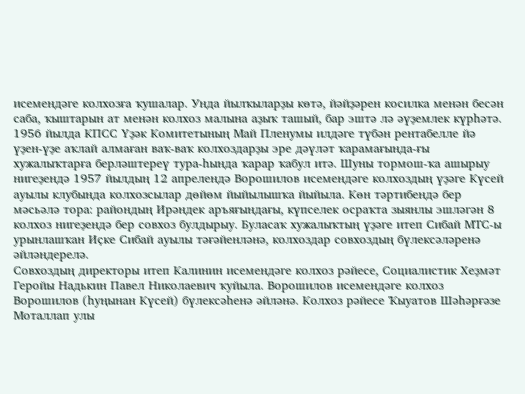исемендәге колхозға ҡушалар. Унда йылҡыларҙы көтә, йәйҙәрен косилка менән бесән саба, ҡыштарын ат менән колхоз малына аҙыҡ ташый, бар эштә лә әүҙемлек күрһәтә.
1956 йылда КПСС Үҙәк Комитетының Май Пленумы илдәге түбән рентабелле йә үҙен-үҙе аҡлай алмаған ваҡ-ваҡ колхоздарҙы эре дәүләт ҡарамағында-ғы хужалыҡтарға берләштереү тура-һында ҡарар ҡабул итә. Шуны тормош-ҡа ашырыу нигеҙендә 1957 йылдың 12 апрелендә Ворошилов исемендәге колхоздың үҙәге Күсей ауылы клубында колхозсылар дөйөм йыйылышҡа йыйыла. Көн тәртибендә бер мәсьәлә тора: райондың Ирәндек аръяғындағы, күпселек осраҡта зыянлы эшләгән 8 колхоз нигеҙендә бер совхоз булдырыу. Буласаҡ хужалыҡтың үҙәге итеп Сибай МТС-ы урынлашҡан Иҫке Сибай ауылы тәғәйенләнә, колхоздар совхоздың бүлексәләренә әйләндерелә.
Совхоздың директоры итеп Калинин исемендәге колхоз рәйесе, Социалистик Хеҙмәт Геройы Надькин Павел Николаевич ҡуйыла. Ворошилов исемендәге колхоз Ворошилов (һуңынан Күсей) бүлексәһенә әйләнә. Колхоз рәйесе Ҡыуатов Шәһәрғәзе Моталлап улы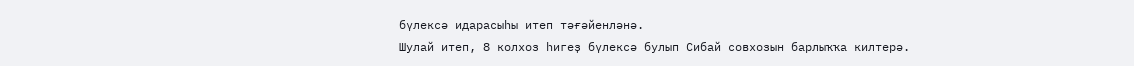бүлексә идарасыһы итеп тәғәйенләнә.
Шулай итеп, 8 колхоз һигеҙ бүлексә булып Сибай совхозын барлыҡҡа килтерә.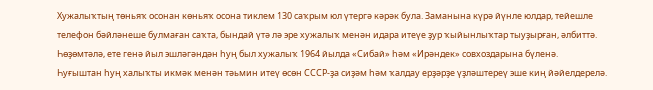Хужалыҡтың төньяҡ осонан көньяҡ осона тиклем 130 саҡрым юл үтергә кәрәк була. Заманына күрә йүнле юлдар, тейешле телефон бәйләнеше булмаған саҡта, бындай үтә лә эре хужалыҡ менән идара итеүе ҙур ҡыйынлыҡтар тыуҙырған, әлбиттә. Һөҙөмтәлә, ете генә йыл эшләгәндән һуң был хужалыҡ 1964 йылда «Сибай» һәм «Ирәндек» совхоздарына бүленә.
Һуғыштан һуң халыҡты икмәк менән тәьмин итеү өсөн СССР-ҙа сиҙәм һәм ҡалдау ерҙәрҙе үҙләштереү эше киң йәйелдерелә.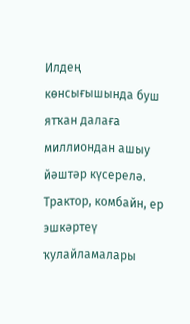Илдең көнсығышында буш ятҡан далаға миллиондан ашыу йәштәр күсерелә. Трактор, комбайн, ер эшкәртеү ҡулайламалары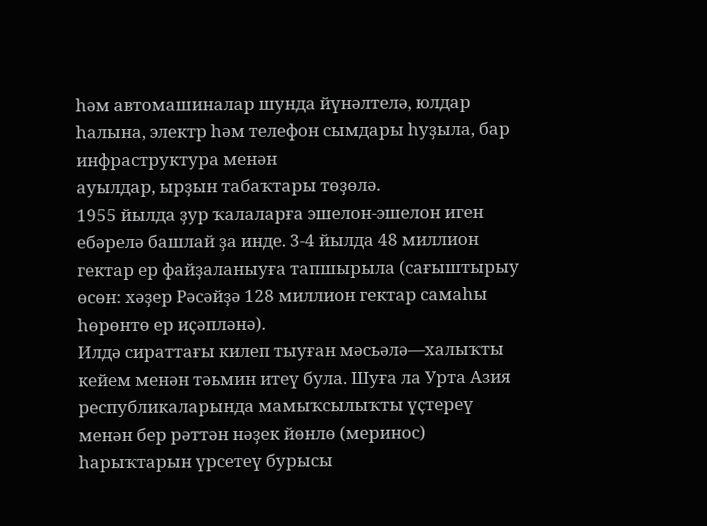һәм автомашиналар шунда йүнәлтелә, юлдар һалына, электр һәм телефон сымдары һуҙыла, бар инфраструктура менән
ауылдар, ырҙын табаҡтары төҙөлә.
1955 йылда ҙур ҡалаларға эшелон-эшелон иген ебәрелә башлай ҙа инде. 3-4 йылда 48 миллион гектар ер файҙаланыуға тапшырыла (сағыштырыу өсөн: хәҙер Рәсәйҙә 128 миллион гектар самаһы һөрөнтө ер иҫәпләнә).
Илдә сираттағы килеп тыуған мәсьәлә—халыҡты кейем менән тәьмин итеү була. Шуға ла Урта Азия республикаларында мамыҡсылыҡты үҫтереү менән бер рәттән нәҙек йөнлө (меринос) һарыҡтарын үрсетеү бурысы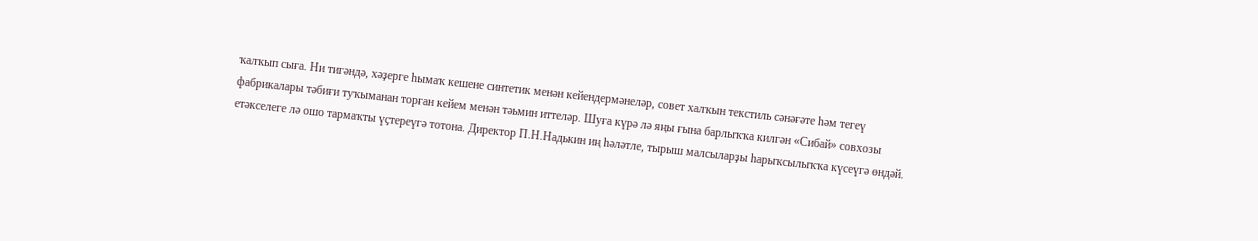ҡалҡып сыға. Ни тигәндә, хәҙерге һымаҡ кешене синтетик менән кейендермәнеләр, совет халҡын текстиль сәнәғәте һәм тегеү фабрикалары тәбиғи туҡыманан торған кейем менән тәьмин иттеләр. Шуға күрә лә яңы ғына барлыҡҡа килгән «Сибай» совхозы етәкселеге лә ошо тармаҡты үҫтереүгә тотона. Директор П.Н.Надькин иң һәләтле, тырыш малсыларҙы һарыҡсылыҡҡа күсеүгә өндәй.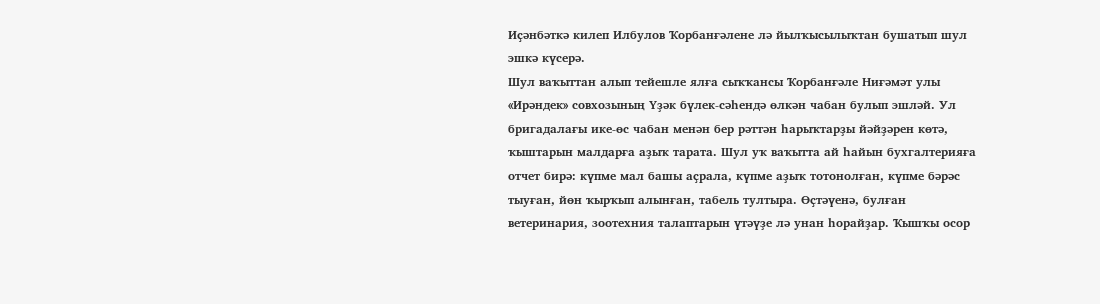Иҫәнбәткә килеп Илбулов Ҡорбанғәлене лә йылҡысылыҡтан бушатып шул эшкә күсерә.
Шул ваҡыттан алып тейешле ялға сыҡҡансы Ҡорбанғәле Ниғәмәт улы
«Ирәндек» совхозының Үҙәк бүлек-сәһендә өлкән чабан булып эшләй. Ул бригадалағы ике-өс чабан менән бер рәттән һарыҡтарҙы йәйҙәрен көтә, ҡыштарын малдарға аҙыҡ тарата. Шул уҡ ваҡытта ай һайын бухгалтерияға отчет бирә: күпме мал башы аҫрала, күпме аҙыҡ тотонолған, күпме бәрәс тыуған, йөн ҡырҡып алынған, табель тултыра. Өҫтәүенә, булған ветеринария, зоотехния талаптарын үтәүҙе лә унан һорайҙар. Ҡышҡы осор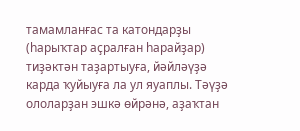тамамланғас та катондарҙы (һарыҡтар аҫралған һарайҙар) тиҙәктән таҙартыуға, йәйләүҙә карда ҡуйыуға ла ул яуаплы. Тәүҙә ололарҙан эшкә өйрәнә, аҙаҡтан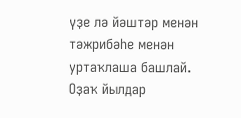үҙе лә йәштәр менән тәжрибәһе менән уртаҡлаша башлай.
Оҙаҡ йылдар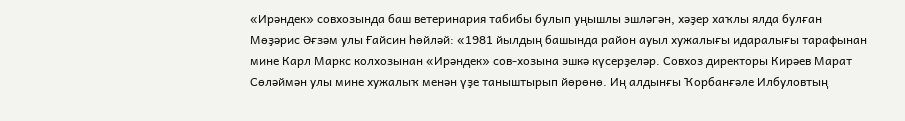«Ирәндек» совхозында баш ветеринария табибы булып уңышлы эшләгән, хәҙер хаҡлы ялда булған Мөҙәрис Әғзәм улы Ғайсин һөйләй: «1981 йылдың башында район ауыл хужалығы идаралығы тарафынан мине Карл Маркс колхозынан «Ирәндек» сов-хозына эшкә күсерҙеләр. Совхоз директоры Кирәев Марат Сөләймән улы мине хужалыҡ менән үҙе таныштырып йөрөнө. Иң алдынғы Ҡорбанғәле Илбуловтың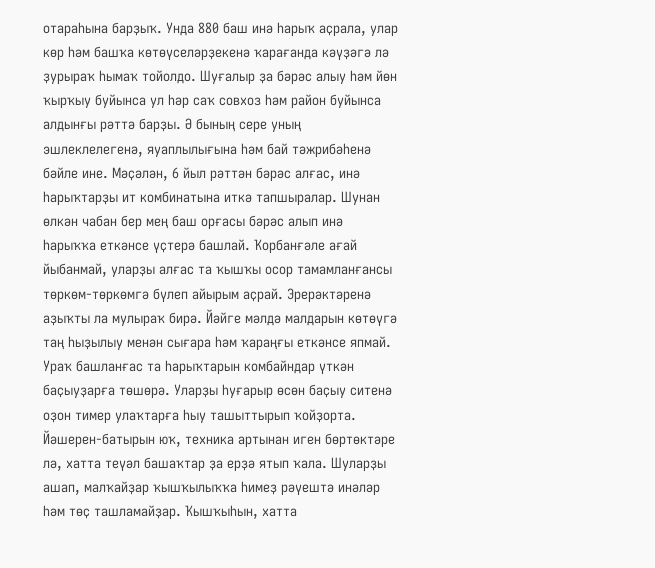отараһына барҙыҡ. Унда 880 баш инә һарыҡ аҫрала, улар көр һәм башҡа көтөүселәрҙекенә ҡарағанда кәүҙәгә лә ҙурыраҡ һымаҡ тойолдо. Шуғалыр ҙа бәрәс алыу һәм йөн ҡырҡыу буйынса ул һәр саҡ совхоз һәм район буйынса алдынғы рәттә барҙы. Ә бының сере уның эшлеклелегенә, яуаплылығына һәм бай тәжрибәһенә бәйле ине. Мәҫәлән, 6 йыл рәттән бәрәс алғас, инә һарыҡтарҙы ит комбинатына иткә тапшыралар. Шунан өлкән чабан бер мең баш орғасы бәрәс алып инә һарыҡҡа еткәнсе үҫтерә башлай. Ҡорбанғәле ағай йыбанмай, уларҙы алғас та ҡышҡы осор тамамланғансы төркөм-төркөмгә бүлеп айырым аҫрай. Эрерәктәренә аҙыҡты ла мулыраҡ бирә. Йәйге мәлдә малдарын көтөүгә таң һыҙылыу менән сығара һәм ҡараңғы еткәнсе япмай. Ураҡ башланғас та һарыҡтарын комбайндар үткән баҫыуҙарға төшөрә. Уларҙы һуғарыр өсөн баҫыу ситенә оҙон тимер улаҡтарға һыу ташыттырып ҡойҙорта. Йәшерен-батырын юҡ, техника артынан иген бөртөктәре лә, хатта теүәл башаҡтар ҙа ерҙә ятып ҡала. Шуларҙы ашап, малҡайҙар ҡышҡылыҡҡа һимеҙ рәүештә инәләр һәм төҫ ташламайҙар. Ҡышҡыһын, хатта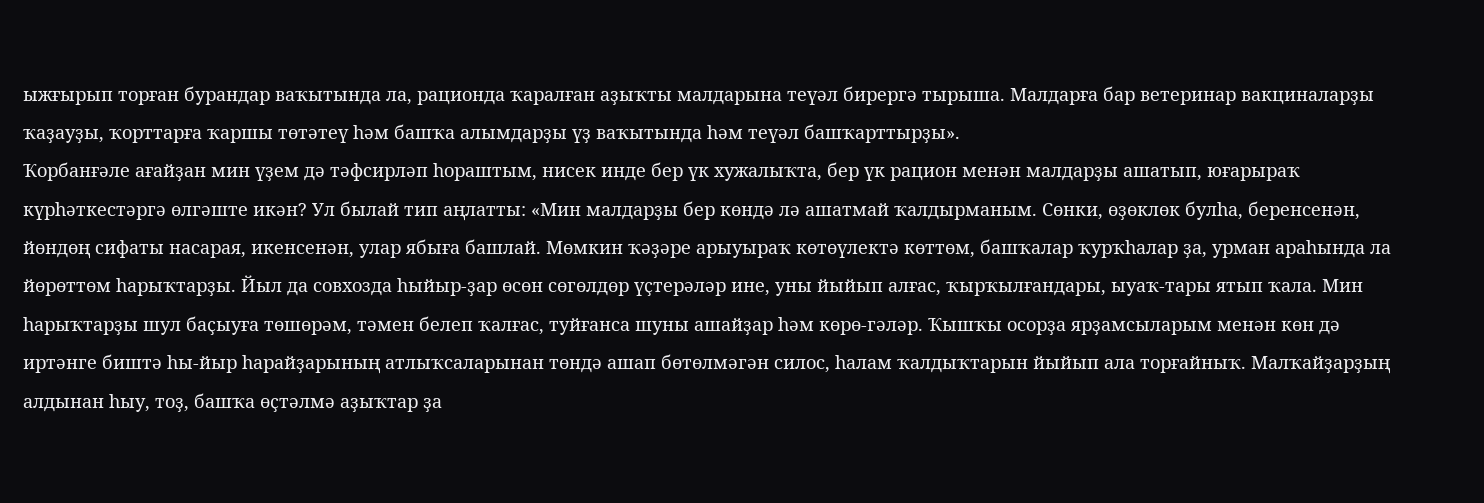ыжғырып торған бурандар ваҡытында ла, рационда ҡаралған аҙыҡты малдарына теүәл бирергә тырыша. Малдарға бар ветеринар вакциналарҙы ҡаҙауҙы, ҡорттарға ҡаршы төтәтеү һәм башҡа алымдарҙы үҙ ваҡытында һәм теүәл башҡарттырҙы».
Ҡорбанғәле ағайҙан мин үҙем дә тәфсирләп һораштым, нисек инде бер үк хужалыҡта, бер үк рацион менән малдарҙы ашатып, юғарыраҡ күрһәткестәргә өлгәште икән? Ул былай тип аңлатты: «Мин малдарҙы бер көндә лә ашатмай ҡалдырманым. Сөнки, өҙөклөк булһа, беренсенән, йөндөң сифаты насарая, икенсенән, улар ябыға башлай. Мөмкин ҡәҙәре арыуыраҡ көтөүлектә көттөм, башҡалар ҡурҡһалар ҙа, урман араһында ла йөрөттөм һарыҡтарҙы. Йыл да совхозда һыйыр-ҙар өсөн сөгөлдөр үҫтерәләр ине, уны йыйып алғас, ҡырҡылғандары, ыуаҡ-тары ятып ҡала. Мин һарыҡтарҙы шул баҫыуға төшөрәм, тәмен белеп ҡалғас, туйғанса шуны ашайҙар һәм көрө-гәләр. Ҡышҡы осорҙа ярҙамсыларым менән көн дә иртәнге биштә һы-йыр һарайҙарының атлыҡсаларынан төндә ашап бөтөлмәгән силос, һалам ҡалдыҡтарын йыйып ала торғайныҡ. Малҡайҙарҙың алдынан һыу, тоҙ, башҡа өҫтәлмә аҙыҡтар ҙа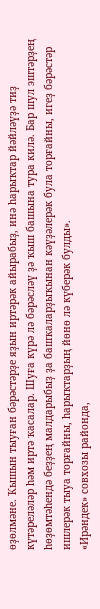өҙөлмәне. Ҡышын тыуған бәрәстәрҙе яҙын иртәрәк айырабыҙ, инә һарыҡтар йәйләүҙә тиҙ күтәреләләр һәм иртә ҡасалар. Шуға күрә лә бәрәсләү ҙә ҡыш башына тура килә. Бар шул эштәрҙең һөҙөмтәһендә беҙҙең малдарыбыҙ ҙа башҡаларҙыҡынан кәүҙәлерәк була торғайны, игеҙ бәрәстәр ишлерәк тыуа торғайны, һарыҡтарҙың йөнө лә күберәк булды».
«Ирәндек» совхозы районда,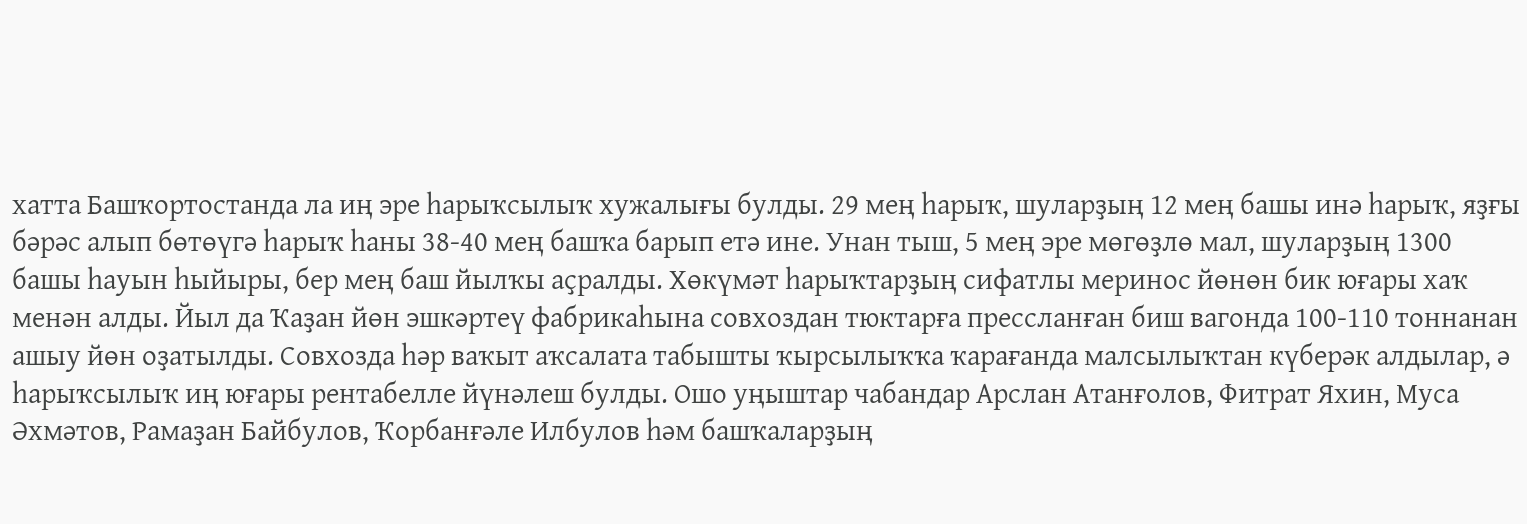хатта Башҡортостанда ла иң эре һарыҡсылыҡ хужалығы булды. 29 мең һарыҡ, шуларҙың 12 мең башы инә һарыҡ, яҙғы бәрәс алып бөтөүгә һарыҡ һаны 38-40 мең башҡа барып етә ине. Унан тыш, 5 мең эре мөгөҙлө мал, шуларҙың 1300 башы һауын һыйыры, бер мең баш йылҡы аҫралды. Хөкүмәт һарыҡтарҙың сифатлы меринос йөнөн бик юғары хаҡ менән алды. Йыл да Ҡаҙан йөн эшкәртеү фабрикаһына совхоздан тюктарға прессланған биш вагонда 100-110 тоннанан ашыу йөн оҙатылды. Совхозда һәр ваҡыт аҡсалата табышты ҡырсылыҡҡа ҡарағанда малсылыҡтан күберәк алдылар, ә һарыҡсылыҡ иң юғары рентабелле йүнәлеш булды. Ошо уңыштар чабандар Арслан Атанғолов, Фитрат Яхин, Муса Әхмәтов, Рамаҙан Байбулов, Ҡорбанғәле Илбулов һәм башҡаларҙың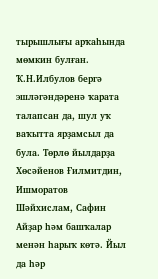тырышлығы арҡаһында мөмкин булған.
Ҡ.Н.Илбулов бергә эшләгәндәренә ҡарата талапсан да, шул уҡ ваҡытта ярҙамсыл да була. Төрлө йылдарҙа Хөсәйенов Ғилмитдин, Ишморатов Шәйхислам, Сафин Айҙар һәм башҡалар менән һарыҡ көтә. Йыл да һәр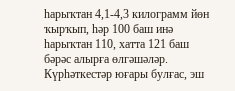һарыҡтан 4,1-4,3 килограмм йөн ҡырҡып, һәр 100 баш инә һарыҡтан 110, хатта 121 баш бәрәс алырға өлгәшәләр. Күрһәткестәр юғары булғас, эш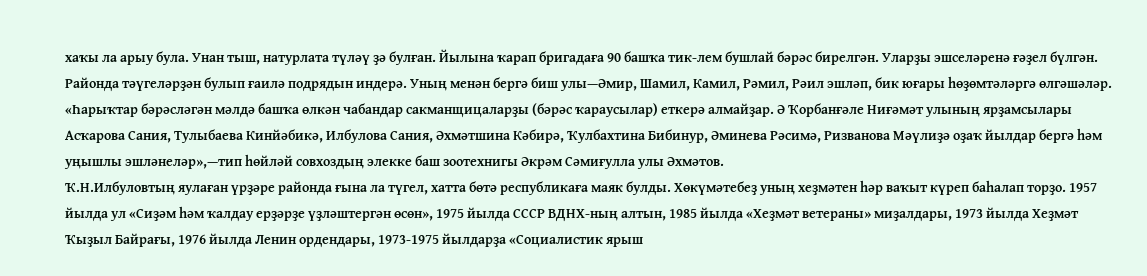хаҡы ла арыу була. Унан тыш, натурлата түләү ҙә булған. Йылына ҡарап бригадаға 90 башҡа тик-лем бушлай бәрәс бирелгән. Уларҙы эшселәренә ғәҙел бүлгән. Районда тәүгеләрҙән булып ғаилә подрядын индерә. Уның менән бергә биш улы—Әмир, Шамил, Камил, Рәмил, Рәил эшләп, бик юғары һөҙөмтәләргә өлгәшәләр.
«Һарыҡтар бәрәсләгән мәлдә башҡа өлкән чабандар сакманщицаларҙы (бәрәс ҡараусылар) еткерә алмайҙар. Ә Ҡорбанғәле Ниғәмәт улының ярҙамсылары Асҡарова Сания, Тулыбаева Кинйәбикә, Илбулова Сания, Әхмәтшина Кәбирә, Ҡулбахтина Бибинур, Әминева Рәсимә, Ризванова Мәүлиҙә оҙаҡ йылдар бергә һәм уңышлы эшләнеләр»,—тип һөйләй совхоздың элекке баш зоотехнигы Әкрәм Сәмиғулла улы Әхмәтов.
Ҡ.Н.Илбуловтың яулаған үрҙәре районда ғына ла түгел, хатта бөтә республикаға маяк булды. Хөкүмәтебеҙ уның хеҙмәтен һәр ваҡыт күреп баһалап торҙо. 1957 йылда ул «Сиҙәм һәм ҡалдау ерҙәрҙе үҙләштергән өсөн», 1975 йылда СССР ВДНХ-ның алтын, 1985 йылда «Хеҙмәт ветераны» миҙалдары, 1973 йылда Хеҙмәт Ҡыҙыл Байрағы, 1976 йылда Ленин ордендары, 1973-1975 йылдарҙа «Социалистик ярыш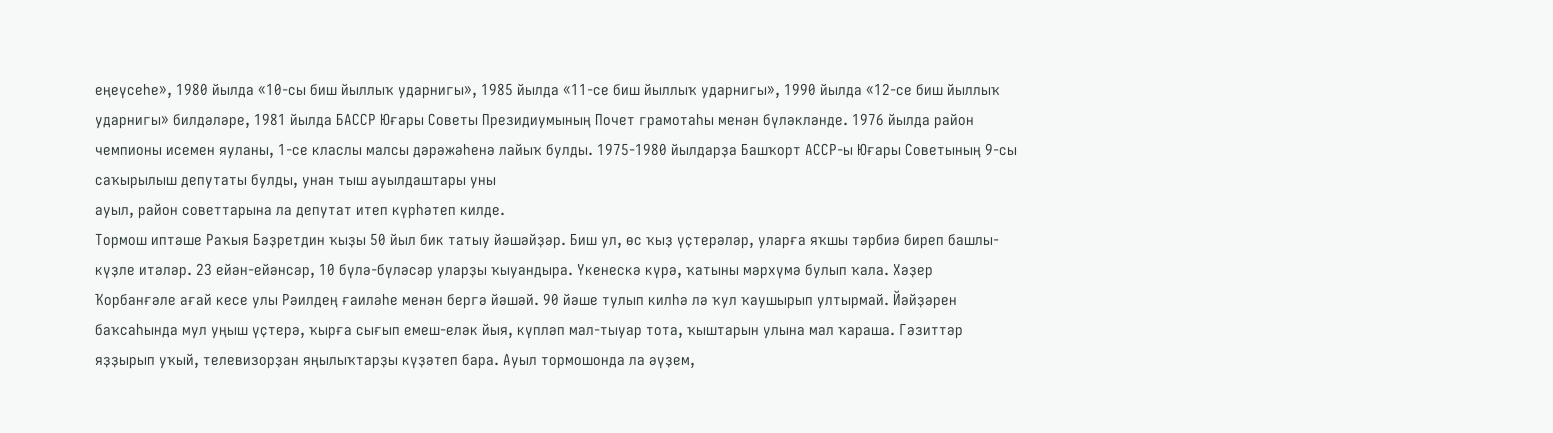еңеүсеһе», 1980 йылда «10-сы биш йыллыҡ ударнигы», 1985 йылда «11-се биш йыллыҡ ударнигы», 1990 йылда «12-се биш йыллыҡ ударнигы» билдәләре, 1981 йылда БАССР Юғары Советы Президиумының Почет грамотаһы менән бүләкләнде. 1976 йылда район чемпионы исемен яуланы, 1-се класлы малсы дәрәжәһенә лайыҡ булды. 1975-1980 йылдарҙа Башҡорт АССР-ы Юғары Советының 9-сы саҡырылыш депутаты булды, унан тыш ауылдаштары уны
ауыл, район советтарына ла депутат итеп күрһәтеп килде.
Тормош иптәше Раҡыя Бәҙретдин ҡыҙы 50 йыл бик татыу йәшәйҙәр. Биш ул, өс ҡыҙ үҫтерәләр, уларға яҡшы тәрбиә биреп башлы-күҙле итәләр. 23 ейән-ейәнсәр, 10 бүлә-бүләсәр уларҙы ҡыуандыра. Үкенескә күрә, ҡатыны мәрхүмә булып ҡала. Хәҙер Ҡорбанғәле ағай кесе улы Рәилдең ғаиләһе менән бергә йәшәй. 90 йәше тулып килһә лә ҡул ҡаушырып ултырмай. Йәйҙәрен баҡсаһында мул уңыш үҫтерә, ҡырға сығып емеш-еләк йыя, күпләп мал-тыуар тота, ҡыштарын улына мал ҡараша. Гәзиттәр яҙҙырып уҡый, телевизорҙан яңылыҡтарҙы күҙәтеп бара. Ауыл тормошонда ла әүҙем,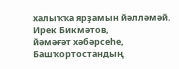халыҡҡа ярҙамын йәлләмәй.
Ирек Бикмәтов,
йәмәғәт хәбәрсеһе, Башҡортостандың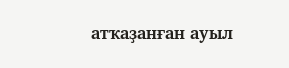атҡаҙанған ауыл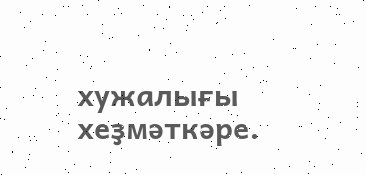хужалығы хеҙмәткәре.